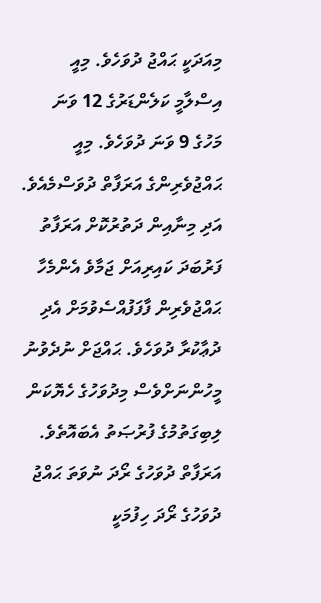މިއަދަކީ ޙައްޖު ދުވަހެވެ. މިއީ އިސްލާމީ ކަލެންޑަރުގެ 12 ވަނަ މަހުގެ 9 ވަނަ ދުވަހެވެ. މިއީ ޙައްޖުވެރިންގެ އަރަފާތް ދުވަސްމެއެވެ. އަދި މިނާއިން ދަތުރުކޮށް އަރަފާތު ފަރުބަދަ ކައިރިއަށް ޖަމާވެ އެންމެހާ ޙައްޖުވެރިން ފާފަފުއްސެވުމަށް އެދި ދުޢާކުރާ ދުވަހެވެ. ޙައްޖަށް ނުދެވުނު މީހުންނަށްވެސް މިދުވަހުގެ ހެޔޮކަން ލިބިގަތުމުގެ ފުރުޞަތު އެބައޮތެވެ.
އަރަފާތް ދުވަހުގެ ރޯދަ ނުވަތަ ޙައްޖު ދުވަހުގެ ރޯދަ ހިފުމަކީ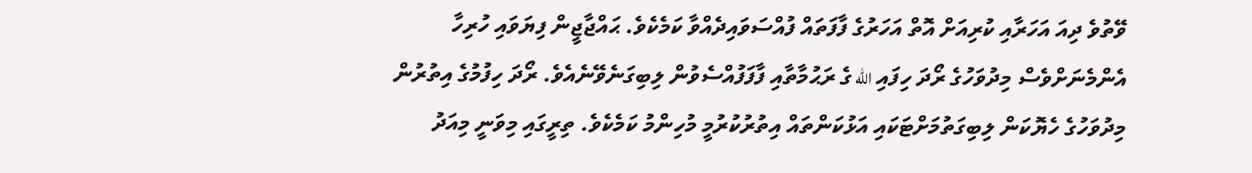ވޭތުވެ ދިއަ އަހަރާއި ކުރިއަށް އޮތް އަހަރުގެ ފާފަތައް ފުއްސަވައިދެއްވާ ކަމެކެވެ. ޙައްޖާޖީން ފިޔަވައި ހުރިހާ އެންމެނަށްވެސް މިދުވަހުގެ ރޯދަ ހިފައި الله ގެ ރަޙުމާތާއި ފާފަފުއްސެވުން ލިބިގަނެވޭނެއެވެ. ރޯދަ ހިފުމުގެ އިތުރުން މިދުވަހުގެ ހެޔޮކަން ލިބިގަތުމަށްޓަކައި އަޅުކަންތައް އިތުރުކުރުމީ މުހިންމު ކަމެކެވެ. ތިރީގައި މިވަނީ މިއަދު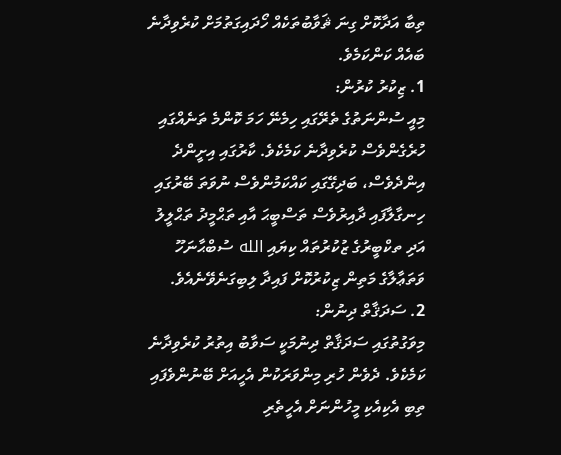ތިބާ އަދާކޮށް ގިނަ ޘަވާބުތަކެއް ހޯދައިގަތުމަށް ކުރެވިދާނެ ބައެއް ކަންކަމެވެ.
1. ޒިކުރު ކުރުން:
މިއީ ސުންނަތުގެ ތެރޭގައި ހިމެނޭ ހަމަ ކޮންމެ ތަނެއްގައި ހުރެގެންވެސް ކުރެވިދާނެ ކަމެކެވެ. ކާރުގައި އިށީންދެ އިންދެވެސް، ބަދިގޭގައި ކައްކަމުންވެސް ނުވަތަ ބޭރުގައި ހިނގާލާފައި ދާއިރުވެސް ތަސްބީޙަ އާއި ތަޙްމީދު ތަޙްލީލު އަދި ތކްބީރުގެ ޒުކުރުތައް ކިޔައި الله ސުބްޙާނަހޫ ވަތަޢާލާގެ މަތިން ޒިކުރުކޮށް ފައިދާ ލިބިގަނެވޭނެއެވެ.
2. ސަދަޤާތް ދިނުން:
މިވަގުތުގައި ސަދަޤާތް ދިނުމަކީ ސަވާބު އިތުރު ކުރެވިދާނެ ކަމެކެވެ. ދެވެން ހުރި މިންވަރަކުން އެހީއަށް ބޭނުންވެފައި ތިބި އެކިއެކި މީހުންނަށް އެހީތެރި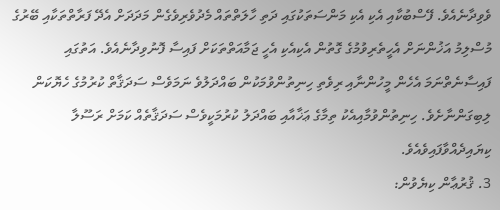ވެވިދާނެއެވެ. ފޭސްބުކާއި އެކި އެކި މަންސަތަކުގައި ދަތި ހާލަތްތައް މެދުވެރިވެގެން މަދަދަށް އެދޭ ފަރާތްތަކާއި ބޭރުގެ މުސްލިމު އަޚުންނަށް އެހީތެރިވުމުގެ ގޮތުން އެކިއެކި އެހީ ޖަމާއަތްތަކަށް ފައިސާ ފޮނުވިދާނެއެވެ. އަތުގައި ފައިސާނެތްނަމަ އެހެން މީހުންނާއި ރިވެތި ހިނިތުންވުމަކުން ބައްދަލުވެ ނަމަވެސް ސަދަޤާތް ކުރުމުގެ ހެޔޮކަން ލިބިގަންނާށެވެ. ހިނިތުންވުމާއިއެކު ތިމާގެ ޢަޚާއާއި ބައްދަލު ކުރުމަކީވެސް ސަދަޤާތެއް ކަމަށް ރަސޫލާ ކިޔައިދެއްވާފައިވެއެވެ.
3. ޤުރުޢާން ކިޔެވުން: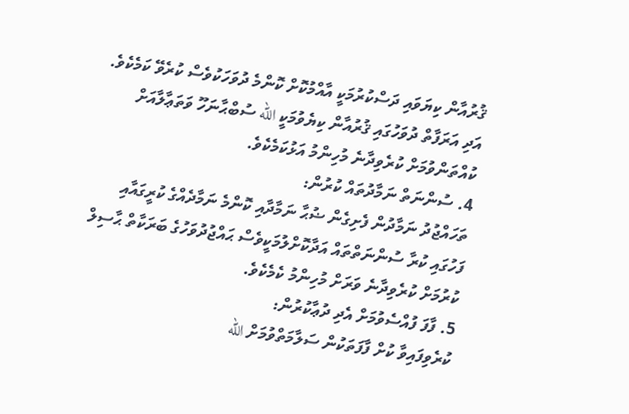ޤުރުއާން ކިޔަވައި ދަސްކުރުމަކީ އާއްމުކޮށް ކޮންމެ ދުވަހަކުވެސް ކުރެވޭ ކަމެކެވެ. އަދި އަރަފާތް ދުވަހުގައި ޤުރުއާން ކިޔެވުމަކީ الله ސުބްޙާނަހޫ ވަތަޢާލާއަށް ކުއްތަންވުމަށް ކުރެވިދާނެ މުހިންމު އަޅުކަމެކެވެ.
4. ސުންނަތް ނަމާދުތައް ކުރުން:
ތަހައްޖުދު ނަމާދުން ފެށިގެން ޟުޙާ ނަމާދާއި ކޮންމެ ނަމާދެއްގެ ކުރީގައާއި ފަހުގައި ކުރާ ސުންނަތްތައް އަދާކޮށްލުމަކީވެސް ޙައްޖުދުވަހުގެ ބަރަކާތް ޙާސިލް ކުރުމަށް ކުރެވިދާނެ ވަރަށް މުހިންމު ކެމެކެވެ.
5. ފާފަ ފުއްސެވުމަށް އެދި ދުޢާކުރުން:
ކުރެވިފައިވާ ކުށް ފާފަތަކުން ސަލާމަތްވުމަށް الله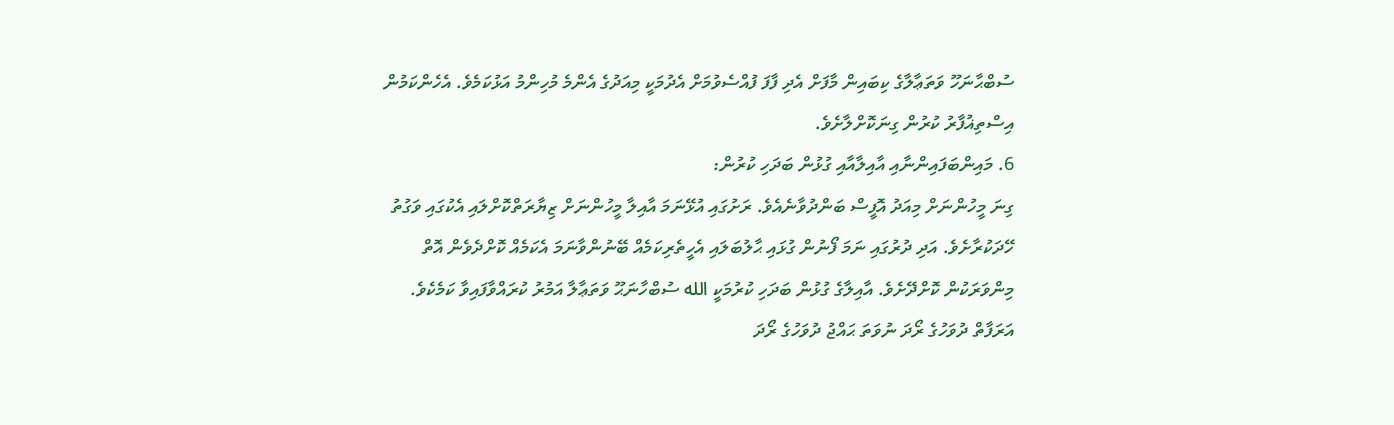ސުބްޙާނަހޫ ވަތަޢާލާގެ ކިބައިން މާފަށް އެދި ފާފަ ފުއްސެވުމަށް އެދުމަކީ މިއަދުގެ އެންމެ މުހިންމު އަޅުކަމެވެ. އެހެންކަމުން އިސްތިޣުފާރު ކުރުން ގިނަކޮށްލާށެވެ.
6. މައިންބަފައިންނާއި އާއިލާއާއި ގުޅުން ބަދަހި ކުރުން:
ގިނަ މީހުންނަށް މިއަދު އޮފީސް ބަންދުވާނެއެވެ. ރަށުގައި އުޅޭނަމަ އާއިލާ މީހުންނަށް ޒިޔާރަތްކޮށްލައި އެކުގައި ވަގުތު ހޭދަކުރާށެވެ. އަދި ދުރުގައި ނަމަ ފޯނުން ގުޅައި ޙާލުބަލައި އެހީތެރިކަމެއް ބޭނުންވާނަމަ އެކަމެއް ކޮށްދެވެން އޮތް މިންވަރަކުން ކޮށްދޭށެވެ. އާއިލާގެ ގުޅުން ބަދަހި ކުރުމަކީ الله ސުބްހާނަޙޫ ވަތަޢާލާ އަމުރު ކުރައްވާފައިވާ ކަމެކެވެ.
އަރަފާތް ދުވަހުގެ ރޯދަ ނުވަތަ ޙައްޖު ދުވަހުގެ ރޯދަ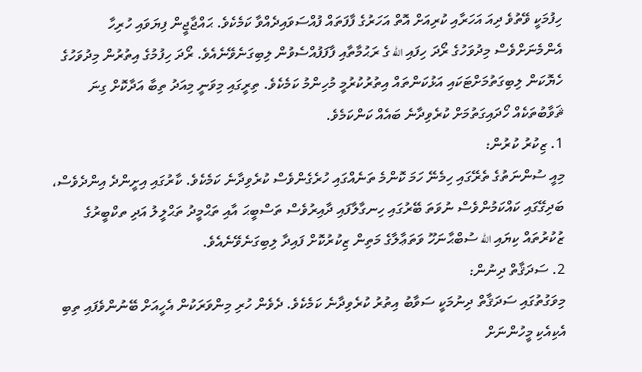ހިފުމަކީ ވޭތުވެ ދިއަ އަހަރާއި ކުރިއަށް އޮތް އަހަރުގެ ފާފަތައް ފުއްސަވައިދެއްވާ ކަމެކެވެ. ޙައްޖާޖީން ފިޔަވައި ހުރިހާ އެންމެނަށްވެސް މިދުވަހުގެ ރޯދަ ހިފައި الله ގެ ރަޙުމާތާއި ފާފަފުއްސެވުން ލިބިގަނެވޭނެއެވެ. ރޯދަ ހިފުމުގެ އިތުރުން މިދުވަހުގެ ހެޔޮކަން ލިބިގަތުމަށްޓަކައި އަޅުކަންތައް އިތުރުކުރުމީ މުހިންމު ކަމެކެވެ. ތިރީގައި މިވަނީ މިއަދު ތިބާ އަދާކޮށް ގިނަ ޘަވާބުތަކެއް ހޯދައިގަތުމަށް ކުރެވިދާނެ ބައެއް ކަންކަމެވެ.
1. ޒިކުރު ކުރުން:
މިއީ ސުންނަތުގެ ތެރޭގައި ހިމެނޭ ހަމަ ކޮންމެ ތަނެއްގައި ހުރެގެންވެސް ކުރެވިދާނެ ކަމެކެވެ. ކާރުގައި އިށީންދެ އިންދެވެސް، ބަދިގޭގައި ކައްކަމުންވެސް ނުވަތަ ބޭރުގައި ހިނގާލާފައި ދާއިރުވެސް ތަސްބީޙަ އާއި ތަޙްމީދު ތަޙްލީލު އަދި ތކްބީރުގެ ޒުކުރުތައް ކިޔައި الله ސުބްޙާނަހޫ ވަތަޢާލާގެ މަތިން ޒިކުރުކޮށް ފައިދާ ލިބިގަނެވޭނެއެވެ.
2. ސަދަޤާތް ދިނުން:
މިވަގުތުގައި ސަދަޤާތް ދިނުމަކީ ސަވާބު އިތުރު ކުރެވިދާނެ ކަމެކެވެ. ދެވެން ހުރި މިންވަރަކުން އެހީއަށް ބޭނުންވެފައި ތިބި އެކިއެކި މީހުންނަށް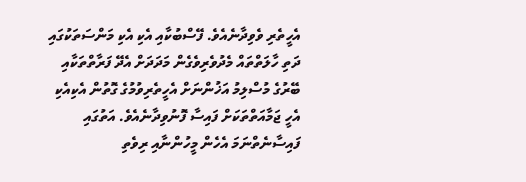އެހީތެރި ވެވިދާނެއެވެ. ފޭސްބުކާއި އެކި އެކި މަންސަތަކުގައި ދަތި ހާލަތްތައް މެދުވެރިވެގެން މަދަދަށް އެދޭ ފަރާތްތަކާއި ބޭރުގެ މުސްލިމު އަޚުންނަށް އެހީތެރިވުމުގެ ގޮތުން އެކިއެކި އެހީ ޖަމާއަތްތަކަށް ފައިސާ ފޮނުވިދާނެއެވެ. އަތުގައި ފައިސާނެތްނަމަ އެހެން މީހުންނާއި ރިވެތި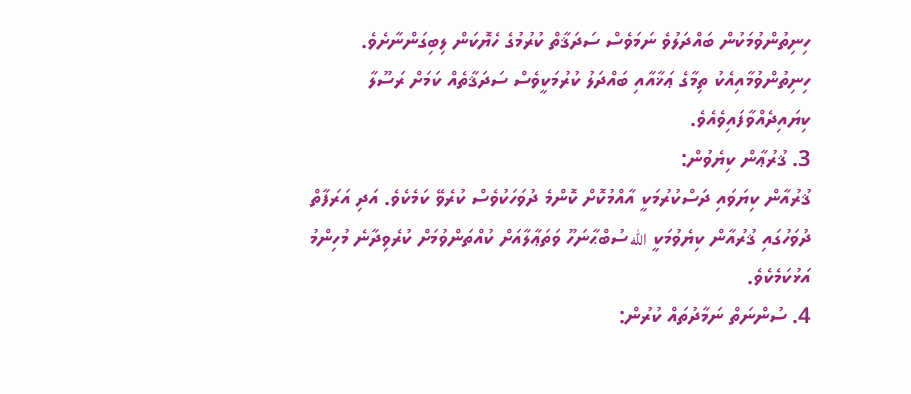ހިނިތުންވުމަކުން ބައްދަލުވެ ނަމަވެސް ސަދަޤާތް ކުރުމުގެ ހެޔޮކަން ލިބިގަންނާށެވެ. ހިނިތުންވުމާއިއެކު ތިމާގެ ޢަޚާއާއި ބައްދަލު ކުރުމަކީވެސް ސަދަޤާތެއް ކަމަށް ރަސޫލާ ކިޔައިދެއްވާފައިވެއެވެ.
3. ޤުރުޢާން ކިޔެވުން:
ޤުރުއާން ކިޔަވައި ދަސްކުރުމަކީ އާއްމުކޮށް ކޮންމެ ދުވަހަކުވެސް ކުރެވޭ ކަމެކެވެ. އަދި އަރަފާތް ދުވަހުގައި ޤުރުއާން ކިޔެވުމަކީ الله ސުބްޙާނަހޫ ވަތަޢާލާއަށް ކުއްތަންވުމަށް ކުރެވިދާނެ މުހިންމު އަޅުކަމެކެވެ.
4. ސުންނަތް ނަމާދުތައް ކުރުން: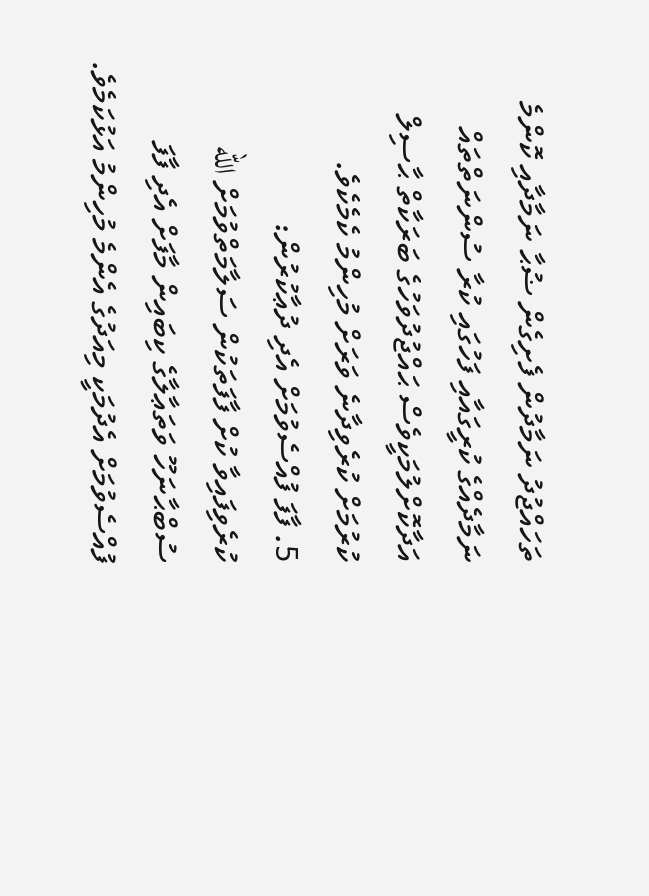ތަހައްޖުދު ނަމާދުން ފެށިގެން ޟުޙާ ނަމާދާއި ކޮންމެ ނަމާދެއްގެ ކުރީގައާއި ފަހުގައި ކުރާ ސުންނަތްތައް އަދާކޮށްލުމަކީވެސް ޙައްޖުދުވަހުގެ ބަރަކާތް ޙާސިލް ކުރުމަށް ކުރެވިދާނެ ވަރަށް މުހިންމު ކެމެކެވެ.
5. ފާފަ ފުއްސެވުމަށް އެދި ދުޢާކުރުން:
ކުރެވިފައިވާ ކުށް ފާފަތަކުން ސަލާމަތްވުމަށް الله ސުބްޙާނަހޫ ވަތަޢާލާގެ ކިބައިން މާފަށް އެދި ފާފަ ފުއްސެވުމަށް އެދުމަކީ މިއަދުގެ އެންމެ މުހިންމު އަޅުކަމެވެ.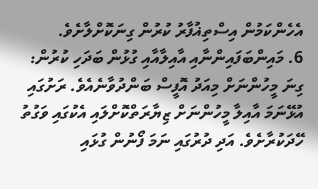އެހެންކަމުން އިސްތިޣުފާރު ކުރުން ގިނަކޮށްލާށެވެ.
6. މައިންބަފައިންނާއި އާއިލާއާއި ގުޅުން ބަދަހި ކުރުން:
ގިނަ މީހުންނަށް މިއަދު އޮފީސް ބަންދުވާނެއެވެ. ރަށުގައި އުޅޭނަމަ އާއިލާ މީހުންނަށް ޒިޔާރަތްކޮށްލައި އެކުގައި ވަގުތު ހޭދަކުރާށެވެ. އަދި ދުރުގައި ނަމަ ފޯނުން ގުޅައި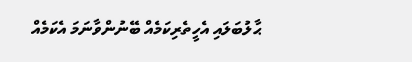ޙާލުބަލައި އެހީތެރިކަމެއް ބޭނުންވާނަމަ އެކަމެއް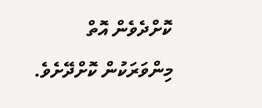ކޮށްދެވެން އޮތް މިންވަރަކުން ކޮށްދޭށެވެ.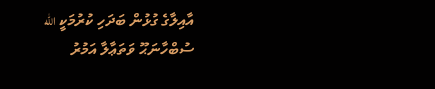އާއިލާގެ ގުޅުން ބަދަހި ކުރުމަކީ الله ސުބްހާނަޙޫ ވަތަޢާލާ އަމުރު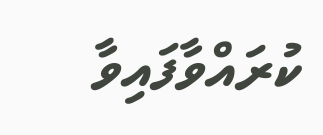ކުރައްވާފައިވާ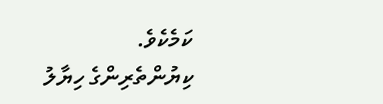ކަމެކެވެ.
ކިޔުންތެރިންގެ ހިޔާލު